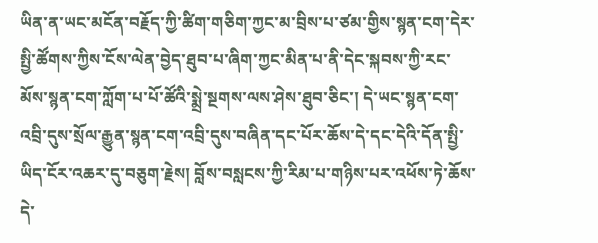ཡིན་ན་ཡང་མངོན་བརྗོད་ཀྱི་ཚིག་གཅིག་ཀྱང་མ་བྲིས་པ་ཙམ་གྱིས་སྙན་ངག་དེར་སྤྱི་ཚོགས་ཀྱིས་ངོས་ལེན་བྱེད་ཐུབ་པ་ཞིག་ཀྱང་མིན་པ་ནི་དེང་སྐབས་ཀྱི་རང་མོས་སྙན་ངག་ཀློག་པ་པོ་ཚོའི་སྨྲེ་སྔགས་ལས་ཤེས་ཐུབ་ཅིང་། དེ་ཡང་སྙན་ངག་འབྲི་དུས་སྲོལ་རྒྱུན་སྙན་ངག་འབྲི་དུས་བཞིན་དང་པོར་ཆོས་དེ་དང་དེའི་དོན་སྤྱི་ཡིད་ངོར་འཆར་དུ་བཅུག་རྗེས། བློས་བསླངས་ཀྱི་རིམ་པ་གཉིས་པར་འཕོས་ཏེ་ཆོས་དེ་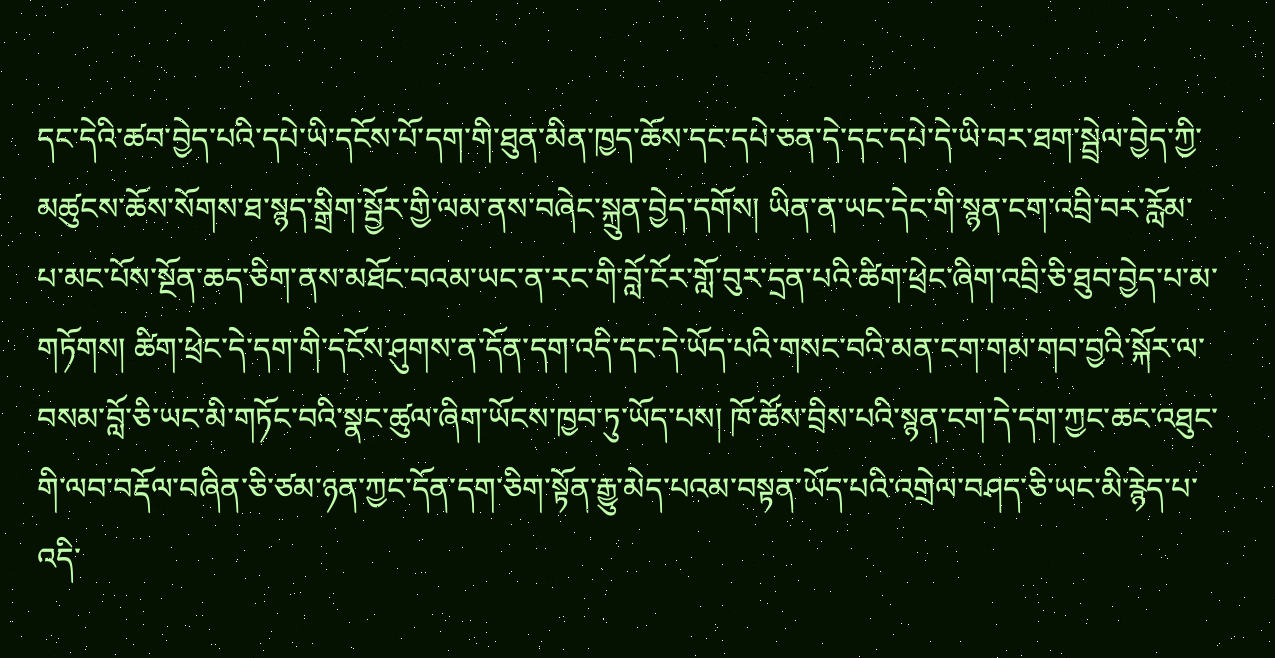དང་དེའི་ཚབ་བྱེད་པའི་དཔེ་ཡི་དངོས་པོ་དག་གི་ཐུན་མིན་ཁྱད་ཆོས་དང་དཔེ་ཅན་དེ་དང་དཔེ་དེ་ཡི་བར་ཐག་སྦྲེལ་བྱེད་ཀྱི་མཚུངས་ཆོས་སོགས་ཐ་སྙད་སྒྲིག་སྦྱོར་གྱི་ལམ་ནས་བཞེང་སྐྲུན་བྱེད་དགོས། ཡིན་ན་ཡང་དེང་གི་སྙན་ངག་འབྲི་བར་རློམ་པ་མང་པོས་སྔོན་ཆད་ཅིག་ནས་མཐོང་བའམ་ཡང་ན་རང་གི་བློ་ངོར་གློ་བུར་དྲན་པའི་ཚིག་ཕྲེང་ཞིག་འབྲི་ཅི་ཐུབ་བྱེད་པ་མ་གཏོགས། ཚིག་ཕྲེང་དེ་དག་གི་དངོས་ཤུགས་ན་དོན་དག་འདི་དང་དེ་ཡོད་པའི་གསང་བའི་མན་ངག་གམ་གབ་བྱའི་སྐོར་ལ་བསམ་བློ་ཅི་ཡང་མི་གཏོང་བའི་སྣང་ཚུལ་ཞིག་ཡོངས་ཁྱབ་ཏུ་ཡོད་པས། ཁོ་ཚོས་བྲིས་པའི་སྙན་ངག་དེ་དག་ཀྱང་ཆང་འཐུང་གི་ལབ་བརྡོལ་བཞིན་ཅི་ཙམ་ཉན་ཀྱང་དོན་དག་ཅིག་སྟོན་རྒྱུ་མེད་པའམ་བསྟན་ཡོད་པའི་འགྲེལ་བཤད་ཅི་ཡང་མི་རྙེད་པ་འདི་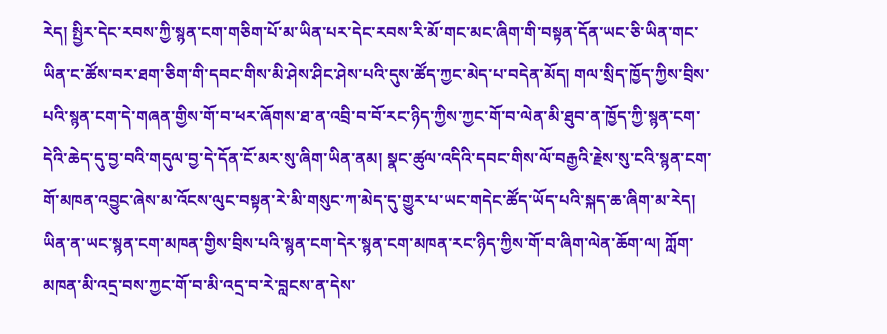རེད། སྤྱིར་དེང་རབས་ཀྱི་སྙན་ངག་གཅིག་པོ་མ་ཡིན་པར་དེང་རབས་རི་མོ་གང་མང་ཞིག་གི་བསྟན་དོན་ཡང་ཅི་ཡིན་གང་ཡིན་ང་ཚོས་བར་ཐག་ཅིག་གི་དབང་གིས་མི་ཤེས་ཤིང་ཤེས་པའི་དུས་ཚོད་ཀྱང་མེད་པ་བདེན་མོད། གལ་སྲིད་ཁྱོད་ཀྱིས་བྲིས་པའི་སྙན་ངག་དེ་གཞན་གྱིས་གོ་བ་ཕར་ཞོགས་ཐ་ན་འབྲི་བ་བོ་རང་ཉིད་ཀྱིས་ཀྱང་གོ་བ་ལེན་མི་ཐུབ་ན་ཁྱོད་ཀྱི་སྙན་ངག་དེའི་ཆེད་དུ་བྱ་བའི་གདུལ་བྱ་དེ་དོན་ངོ་མར་སུ་ཞིག་ཡིན་ནམ། སྣང་ཚུལ་འདིའི་དབང་གིས་ལོ་བརྒྱའི་རྗེས་སུ་ངའི་སྙན་ངག་གོ་མཁན་འབྱུང་ཞེས་མ་འོངས་ལུང་བསྟན་རེ་མི་གསུང་ཀ་མེད་དུ་གྱུར་པ་ཡང་གདེང་ཚོད་ཡོད་པའི་སྐད་ཆ་ཞིག་མ་རེད། ཡིན་ན་ཡང་སྙན་ངག་མཁན་གྱིས་བྲིས་པའི་སྙན་ངག་དེར་སྙན་ངག་མཁན་རང་ཉིད་ཀྱིས་གོ་བ་ཞིག་ལེན་ཆོག་ལ། ཀློག་མཁན་མི་འདྲ་བས་ཀྱང་གོ་བ་མི་འདྲ་བ་རེ་བླངས་ན་དེས་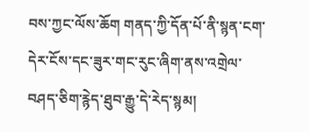བས་ཀྱང་ལོས་ཆོག གནད་ཀྱི་དོན་པོ་ནི་སྙན་ངག་དེར་ངོས་དང་ཟུར་གང་རུང་ཞིག་ནས་འགྲེལ་བཤད་ཅིག་རྙེད་ཐུབ་རྒྱུ་དེ་རེད་སྙམ།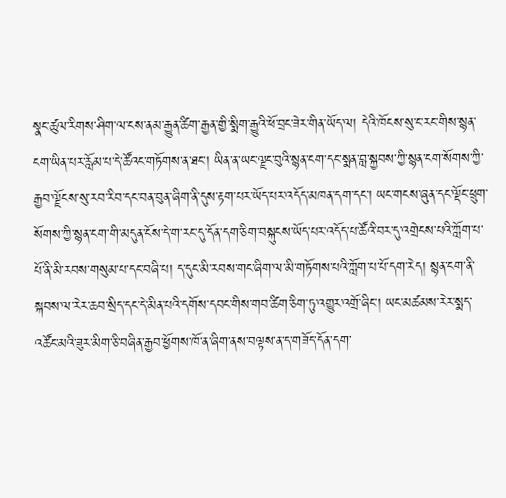སྣང་ཚུལ་རིགས་ཤིག་ལ་ངས་ནམ་རྒྱུན་ཚིག་རྒྱན་གྱི་སྨིག་རྒྱུའི་ཕོ་བྲང་ཟེར་གིན་ཡོད་ལ། དེའི་ཁོངས་སུ་ང་རང་གིས་སྙན་ངག་ཡིན་པར་རློམ་པ་དེ་ཚོའང་གཏོགས་ན་ཐང་། ཡིན་ན་ཡང་ལྗང་བུའི་སྙན་ངག་དང་སྨན་བླ་སྐྱབས་ཀྱི་སྙན་ངག་སོགས་ཀྱི་རྒྱབ་ལྗོངས་སུ་རབ་རིབ་དང་བན་བུན་ཞིག་ནི་དུས་རྟག་པར་ཡོད་པར་འདོད་མཁན་དག་དང་། ཡང་གངས་ཞུན་དང་ལྡོང་ཕྲུག་སོགས་ཀྱི་སྙན་ངག་གི་མདུན་ངོས་དེ་ག་རང་དུ་དོན་དག་ཅིག་བསྐུངས་ཡོད་པར་འདོད་པ་ཚོའི་བར་དུ་འགྲེངས་པའི་ཀློག་པ་པོ་ནི་མི་རབས་གསུམ་པ་དང་བཞི་པ། ད་དུང་མི་རབས་གང་ཞིག་ལ་མི་གཏོགས་པའི་ཀློག་པ་པོ་དག་རེད། སྙན་ངག་ནི་སྐབས་ལ་རེར་ཆབ་སྲིད་དང་དེ་མིན་པའི་དགོས་དབང་གིས་གབ་ཚིག་ཅིག་ཏུ་འགྱུར་འགྲོ་ཞིང་། ཡང་མཚམས་རེར་སྨད་འཚོང་མའི་ཟུར་མིག་ཅི་བཞིན་རྒྱབ་ཕྱོགས་ཁོ་ན་ཞིག་ནས་བལྟས་ན་ད་གཟོད་དོན་དག་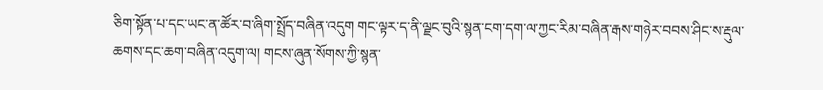ཅིག་སྟོན་པ་དང་ཡང་ན་ཚོར་བ་ཞིག་སྤྲོད་བཞིན་འདུག གང་ལྟར་ད་ནི་ལྗང་བུའི་སྙན་ངག་དག་ལ་ཀྱང་རིམ་བཞིན་རྒས་གཉེར་བབས་ཤིང་ས་རྡུལ་ཆགས་དང་ཆག་བཞིན་འདུག་ལ། གངས་ཞུན་སོགས་ཀྱི་སྙན་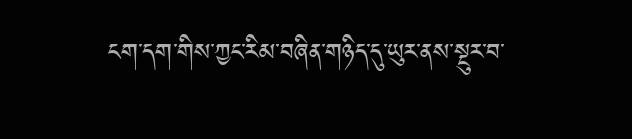ངག་དག་གིས་ཀྱང་རིམ་བཞིན་གཉིད་དུ་ཡུར་ནས་སྔུར་བ་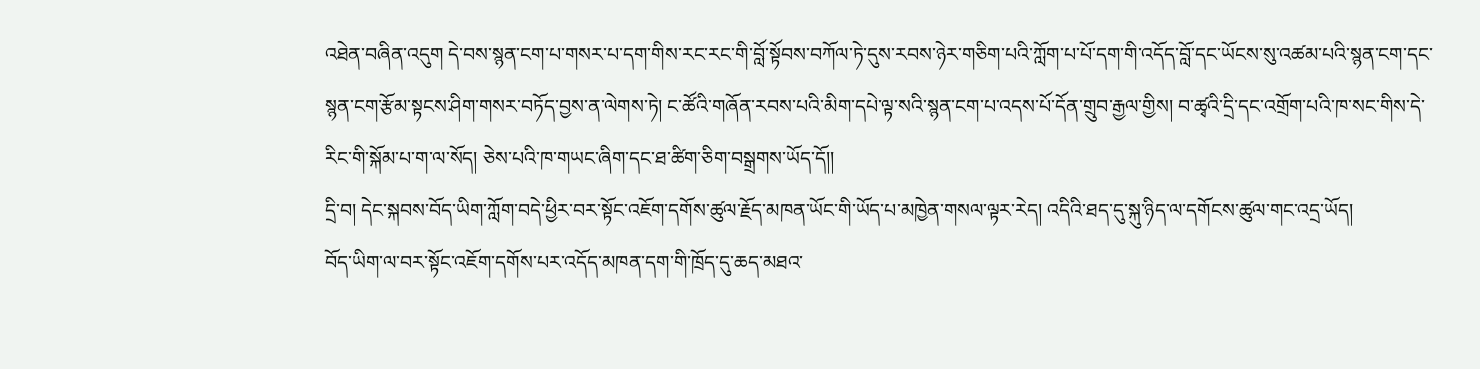འཐེན་བཞིན་འདུག དེ་བས་སྙན་ངག་པ་གསར་པ་དག་གིས་རང་རང་གི་བློ་སྟོབས་བཀོལ་ཏེ་དུས་རབས་ཉེར་གཅིག་པའི་ཀློག་པ་པོ་དག་གི་འདོད་བློ་དང་ཡོངས་སུ་འཚམ་པའི་སྙན་ངག་དང་སྙན་ངག་རྩོམ་སྟངས་ཤིག་གསར་བཏོད་བྱས་ན་ལེགས་ཏེ། ང་ཚོའི་གཞོན་རབས་པའི་མིག་དཔེ་ལྟ་སའི་སྙན་ངག་པ་འདས་པོ་དོན་གྲུབ་རྒྱལ་གྱིས། བ་ཚྭའི་དྲི་དང་འགྲོག་པའི་ཁ་སང་གིས་དེ་རིང་གི་སྐོམ་པ་ག་ལ་སོད། ཅེས་པའི་ཁ་གཡང་ཞིག་དང་ཐ་ཚིག་ཅིག་བསྒྲགས་ཡོད་དོ།།
དྲི་བ། དེང་སྐབས་བོད་ཡིག་ཀློག་བདེ་ཕྱིར་བར་སྟོང་འཇོག་དགོས་ཚུལ་རྗོད་མཁན་ཡོང་གི་ཡོད་པ་མཁྱེན་གསལ་ལྟར་རེད། འདིའི་ཐད་དུ་སྐུ་ཉིད་ལ་དགོངས་ཚུལ་གང་འདྲ་ཡོད།
བོད་ཡིག་ལ་བར་སྟོང་འཇོག་དགོས་པར་འདོད་མཁན་དག་གི་ཁྲོད་དུ་ཆད་མཐའ་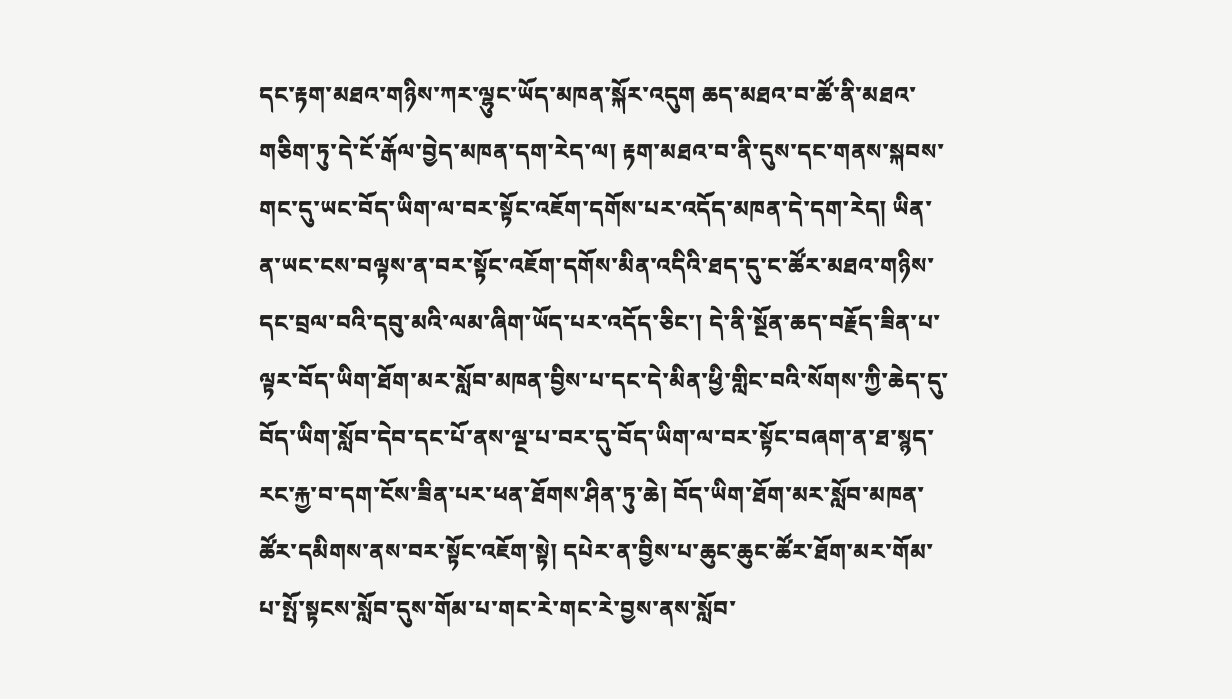དང་རྟག་མཐའ་གཉིས་ཀར་ལྷུང་ཡོད་མཁན་སྐོར་འདུག ཆད་མཐའ་བ་ཚོ་ནི་མཐའ་གཅིག་ཏུ་དེ་ངོ་རྒོལ་བྱེད་མཁན་དག་རེད་ལ། རྟག་མཐའ་བ་ནི་དུས་དང་གནས་སྐབས་གང་དུ་ཡང་བོད་ཡིག་ལ་བར་སྟོང་འཇོག་དགོས་པར་འདོད་མཁན་དེ་དག་རེད། ཡིན་ན་ཡང་ངས་བལྟས་ན་བར་སྟོང་འཇོག་དགོས་མིན་འདིའི་ཐད་དུ་ང་ཚོར་མཐའ་གཉིས་དང་བྲལ་བའི་དབུ་མའི་ལམ་ཞིག་ཡོད་པར་འདོད་ཅིང་། དེ་ནི་སྔོན་ཆད་བརྗོད་ཟིན་པ་ལྟར་བོད་ཡིག་ཐོག་མར་སློབ་མཁན་བྱིས་པ་དང་དེ་མིན་ཕྱི་གླིང་བའི་སོགས་ཀྱི་ཆེད་དུ་བོད་ཡིག་སློབ་དེབ་དང་པོ་ནས་ལྔ་པ་བར་དུ་བོད་ཡིག་ལ་བར་སྟོང་བཞག་ན་ཐ་སྙད་རང་རྐྱ་བ་དག་ངོས་ཟིན་པར་ཕན་ཐོགས་ཤིན་ཏུ་ཆེ། བོད་ཡིག་ཐོག་མར་སློབ་མཁན་ཚོར་དམིགས་ནས་བར་སྟོང་འཇོག་སྟེ། དཔེར་ན་བྱིས་པ་ཆུང་ཆུང་ཚོར་ཐོག་མར་གོམ་པ་སྤོ་སྟངས་སློབ་དུས་གོམ་པ་གང་རེ་གང་རེ་བྱས་ནས་སློབ་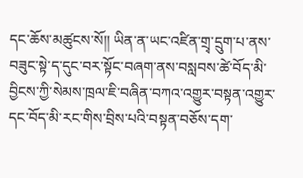དང་ཆོས་མཚུངས་སོ།། ཡིན་ན་ཡང་འཛིན་གྲྭ་དྲུག་པ་ནས་བཟུང་སྟེ་ད་དུང་བར་སྟོང་བཞག་ནས་བསླབས་ཚེ་བོད་མི་བྱིངས་ཀྱི་སེམས་ཁྲལ་ཇི་བཞིན་བཀའ་འགྱུར་བསྟན་འགྱུར་དང་བོད་མི་རང་གིས་བྲིས་པའི་བསྟན་བཅོས་དག་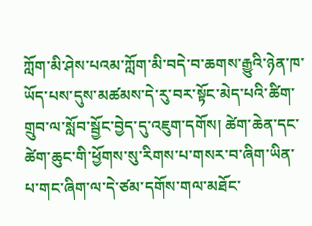ཀློག་མི་ཤེས་པའམ་ཀློག་མི་བདེ་བ་ཆགས་རྒྱུའི་ཉེན་ཁ་ཡོད་པས་དུས་མཚམས་དེ་རུ་བར་སྟོང་མེད་པའི་ཚིག་གྲུབ་ལ་སློབ་སྦྱོང་བྱེད་དུ་འཇུག་དགོས། ཚེག་ཆེན་དང་ཚེག་ཆུང་གི་ཕྱོགས་སུ་རིགས་པ་གསར་བ་ཞིག་ཡིན་པ་གང་ཞིག་ལ་དེ་ཙམ་དགོས་གལ་མཐོང་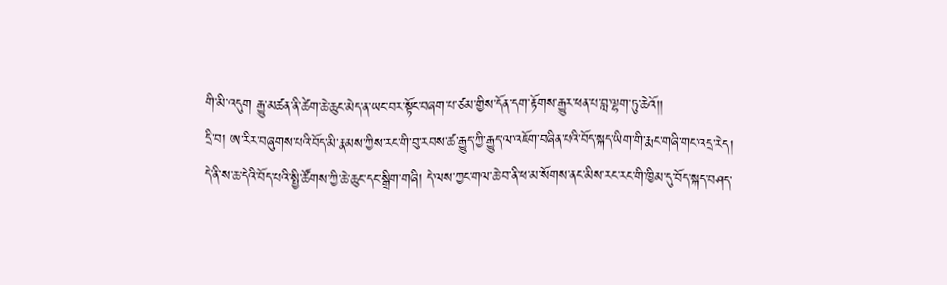གི་མི་འདུག རྒྱུ་མཚན་ནི་ཚེག་ཆེ་ཆུང་མེད་ན་ཡང་བར་སྟོང་བཞག་པ་ཙམ་གྱིས་དོན་དག་རྟོགས་རྒྱུར་ཕན་པ་བླ་ལྷག་ཏུ་ཆེའོ།།
དྲི་བ། ཨ་རིར་བཞུགས་པའི་བོད་མི་རྣམས་ཀྱིས་རང་གི་བུ་རབས་ཚ་རྒྱུད་ཀྱི་རྒྱུད་ལ་འཇོག་བཞིན་པའི་བོད་སྐད་ཡིག་གི་རྨང་གཞི་གང་འདྲ་རེད།
དེ་ནི་ས་ཆ་དེའི་བོད་པའི་སྤྱི་ཚོགས་ཀྱི་ཆེ་ཆུང་དང་སྒྲིག་གཞི། དེ་ལས་ཀྱང་གལ་ཆེ་བ་ནི་ཕ་མ་སོགས་ནང་མིས་རང་རང་གི་ཁྱིམ་དུ་བོད་སྐད་བཤད་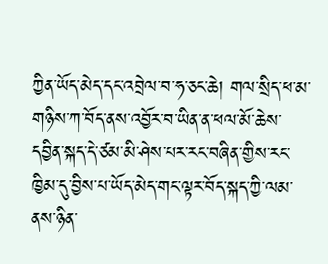ཀྱིན་ཡོད་མེད་དང་འབྲེལ་བ་ཧ་ཅང་ཆེ། གལ་སྲིད་ཕ་མ་གཉིས་ཀ་བོད་ནས་འབྱོར་བ་ཡིན་ན་ཕལ་མོ་ཆེས་དབྱིན་སྐད་དེ་ཙམ་མི་ཤེས་པར་རང་བཞིན་གྱིས་རང་ཁྱིམ་དུ་བྱིས་པ་ཡོད་མེད་གང་ལྟར་བོད་སྐད་ཀྱི་ལམ་ནས་ཉིན་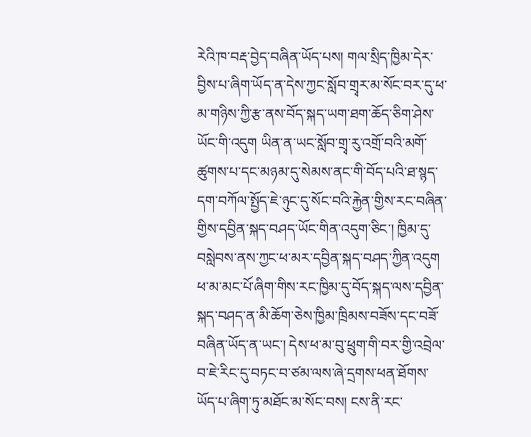རེའི་ཁ་བརྡ་བྱེད་བཞིན་ཡོད་པས། གལ་སྲིད་ཁྱིམ་དེར་བྱིས་པ་ཞིག་ཡོད་ན་དེས་ཀྱང་སློབ་གྲྭར་མ་སོང་བར་དུ་ཕ་མ་གཉིས་ཀྱི་རྩ་ནས་བོད་སྐད་ཡག་ཐག་ཆོད་ཅིག་ཤེས་ཡོང་གི་འདུག ཡིན་ན་ཡང་སློབ་གྲྭ་རུ་འགྲོ་བའི་མགོ་ཚུགས་པ་དང་མཉམ་དུ་སེམས་ནང་གི་བོད་པའི་ཐ་སྙད་དག་བཀོལ་སྤྱོད་ཇེ་ཉུང་དུ་སོང་བའི་རྐྱེན་གྱིས་རང་བཞིན་གྱིས་དབྱིན་སྐད་བཤད་ཡོང་གིན་འདུག་ཅིང་། ཁྱིམ་དུ་བསླེབས་ནས་ཀྱང་ཕ་མར་དབྱིན་སྐད་བཤད་ཀྱིན་འདུག ཕ་མ་མང་པོ་ཞིག་གིས་རང་ཁྱིམ་དུ་བོད་སྐད་ལས་དབྱིན་སྐད་བཤད་ན་མི་ཆོག་ཅེས་ཁྱིམ་ཁྲིམས་བཟོས་དང་བཟོ་བཞིན་ཡོད་ན་ཡང་། དེས་ཕ་མ་བུ་ཕྲུག་གི་བར་གྱི་འབྲེལ་བ་ཇེ་རིང་དུ་བཏང་བ་ཙམ་ལས་ཞེ་དྲགས་ཕན་ཐོགས་ཡོད་པ་ཞིག་ཏུ་མཐོང་མ་སོང་བས། ངས་ནི་རང་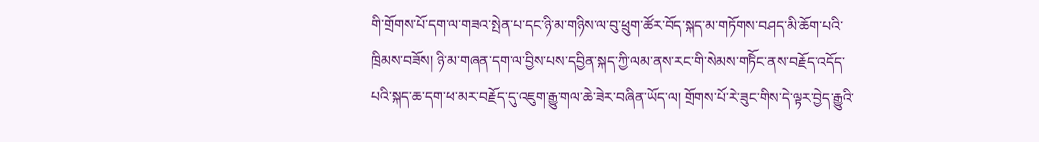གི་གྲོགས་པོ་དག་ལ་གཟའ་སྤེན་པ་དང་ཉི་མ་གཉིས་ལ་བུ་ཕྲུག་ཚོར་བོད་སྐད་མ་གཏོགས་བཤད་མི་ཆོག་པའི་ཁྲིམས་བཟོས། ཉི་མ་གཞན་དག་ལ་བྱིས་པས་དབྱིན་སྐད་ཀྱི་ལམ་ནས་རང་གི་སེམས་གཏིོང་ནས་བརྗོད་འདོད་པའི་སྐད་ཆ་དག་ཕ་མར་བརྗོད་དུ་འཇུག་རྒྱུ་གལ་ཆེ་ཟེར་བཞིན་ཡོད་ལ། གྲོགས་པོ་རེ་ཟུང་གིས་དེ་ལྟར་བྱེད་རྒྱུའི་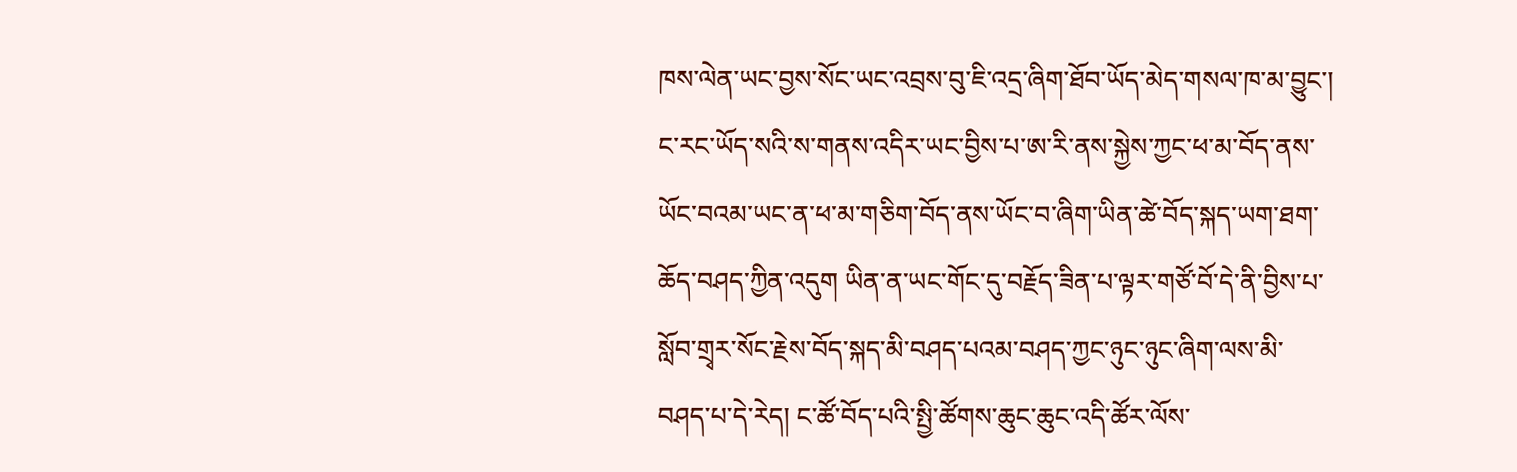ཁས་ལེན་ཡང་བྱས་སོང་ཡང་འབྲས་བུ་ཇི་འདྲ་ཞིག་ཐོབ་ཡོད་མེད་གསལ་ཁ་མ་བྱུང་། ང་རང་ཡོད་སའི་ས་གནས་འདིར་ཡང་བྱིས་པ་ཨ་རི་ནས་སྐྱེས་ཀྱང་ཕ་མ་བོད་ནས་ཡོང་བའམ་ཡང་ན་ཕ་མ་གཅིག་བོད་ནས་ཡོང་བ་ཞིག་ཡིན་ཚེ་བོད་སྐད་ཡག་ཐག་ཆོད་བཤད་ཀྱིན་འདུག ཡིན་ན་ཡང་གོང་དུ་བརྗོད་ཟིན་པ་ལྟར་གཙོ་བོ་དེ་ནི་བྱིས་པ་སློབ་གྲྭར་སོང་རྗེས་བོད་སྐད་མི་བཤད་པའམ་བཤད་ཀྱང་ཉུང་ཉུང་ཞིག་ལས་མི་བཤད་པ་དེ་རེད། ང་ཚོ་བོད་པའི་སྤྱི་ཚོགས་ཆུང་ཆུང་འདི་ཚོར་ལོས་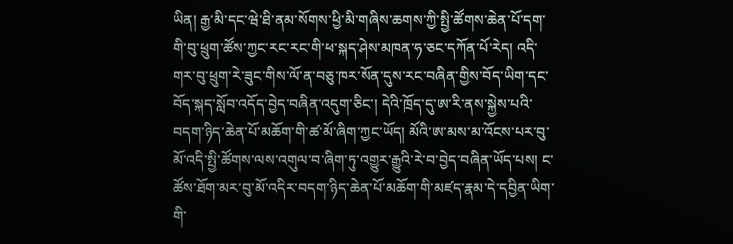ཡིན། རྒྱ་མི་དང་ཝེ་ཐི་ནམ་སོགས་ཕྱི་མི་གཞིས་ཆགས་ཀྱི་སྤྱི་ཚོགས་ཆེན་པོ་དག་གི་བུ་ཕྲུག་ཚོས་ཀྱང་རང་རང་གི་ཕ་སྐད་ཤེས་མཁན་ཧ་ཅང་དཀོན་པོ་རེད། འདི་གར་བུ་ཕྲུག་རེ་ཟུང་གིས་ལོ་ན་བཅུ་ཁར་སོན་དུས་རང་བཞིན་གྱིས་བོད་ཡིག་དང་བོད་སྐད་སློབ་འདོད་བྱེད་བཞིན་འདུག་ཅིང་། དེའི་ཁྲོད་དུ་ཨ་རི་ནས་སྐྱེས་པའི་བདག་ཉིད་ཆེན་པོ་མཆོག་གི་ཚ་མོ་ཞིག་ཀྱང་ཡོད། མོའི་ཨ་མས་མ་འོངས་པར་བུ་མོ་འདི་སྤྱི་ཚོགས་ལས་འགུལ་བ་ཞིག་ཏུ་འགྱུར་རྒྱུའི་རེ་བ་བྱེད་བཞིན་ཡོད་པས། ང་ཚོས་ཐོག་མར་བུ་མོ་འདིར་བདག་ཉིད་ཆེན་པོ་མཆོག་གི་མཛད་རྣམ་དེ་དབྱིན་ཡིག་གི་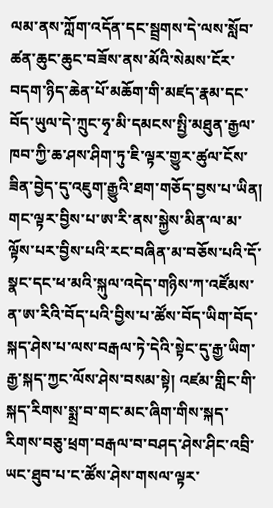ལམ་ནས་ཀློག་འདོན་དང་སྦྲགས་དེ་ལས་སློབ་ཚན་ཆུང་ཆུང་བཟོས་ནས་མོའི་སེམས་ངོར་བདག་ཉིད་ཆེན་པོ་མཆོག་གི་མཛད་རྣམ་དང་བོད་ཡུལ་དེ་ཀྲུང་ཧྭ་མི་དམངས་སྤྱི་མཐུན་རྒྱལ་ཁབ་ཀྱི་ཆ་ཤས་ཤིག་ཏུ་ཇི་ལྟར་གྱུར་ཚུལ་ངོས་ཟིན་བྱེད་དུ་འཇུག་རྒྱུའི་ཐག་གཅོད་བྱས་པ་ཡིན། གང་ལྟར་བྱིས་པ་ཨ་རི་ནས་སྐྱེས་མིན་ལ་མ་ལྟོས་པར་བྱིས་པའི་རང་བཞིན་མ་བཅོས་པའི་དོ་སྣང་དང་ཕ་མའི་སྐུལ་འདེད་གཉིས་ཀ་འཛོམས་ན་ཨ་རིའི་བོད་པའི་བྱིས་པ་ཚོས་བོད་ཡིག་བོད་སྐད་ཤེས་པ་ལས་བརྒལ་ཏེ་དེའི་སྟེང་དུ་རྒྱ་ཡིག་རྒྱ་སྐད་ཀྱང་ལོས་ཤེས་བསམ་སྟེ། འཛམ་གླིང་གི་སྐད་རིགས་སྨྲ་བ་གང་མང་ཞིག་གིས་སྐད་རིགས་བཅུ་ཕྲག་བརྒལ་བ་བཤད་ཤེས་ཤིང་འབྲི་ཡང་ཐུབ་པ་ང་ཚོས་ཤེས་གསལ་ལྟར་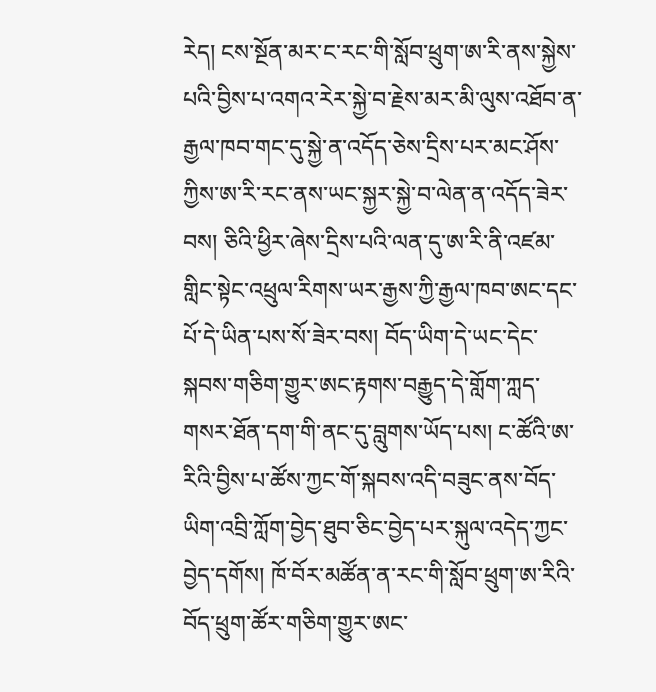རེད། ངས་སྔོན་མར་ང་རང་གི་སློབ་ཕྲུག་ཨ་རི་ནས་སྐྱེས་པའི་བྱིས་པ་འགའ་རེར་སྐྱེ་བ་རྗེས་མར་མི་ལུས་འཐོབ་ན་རྒྱལ་ཁབ་གང་དུ་སྐྱེ་ན་འདོད་ཅེས་དྲིས་པར་མང་ཤོས་ཀྱིས་ཨ་རི་རང་ནས་ཡང་སྐྱར་སྐྱེ་བ་ལེན་ན་འདོད་ཟེར་བས། ཅིའི་ཕྱིར་ཞེས་དྲིས་པའི་ལན་དུ་ཨ་རི་ནི་འཛམ་གླིང་སྟེང་འཕྲུལ་རིགས་ཡར་རྒྱས་ཀྱི་རྒྱལ་ཁབ་ཨང་དང་པོ་དེ་ཡིན་པས་སོ་ཟེར་བས། བོད་ཡིག་དེ་ཡང་དེང་སྐབས་གཅིག་གྱུར་ཨང་རྟགས་བརྒྱུད་དེ་གློག་ཀླད་གསར་ཐོན་དག་གི་ནང་དུ་བླུགས་ཡོད་པས། ང་ཚོའི་ཨ་རིའི་བྱིས་པ་ཚོས་ཀྱང་གོ་སྐབས་འདི་བཟུང་ནས་བོད་ཡིག་འབྲི་ཀློག་བྱེད་ཐུབ་ཅིང་བྱེད་པར་སྐུལ་འདེད་ཀྱང་བྱེད་དགོས། ཁོ་བོར་མཚོན་ན་རང་གི་སློབ་ཕྲུག་ཨ་རིའི་བོད་ཕྲུག་ཚོར་གཅིག་གྱུར་ཨང་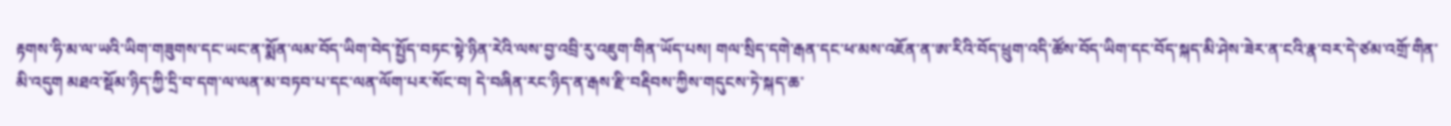རྟགས་ཧི་མ་ལ་ཡའི་ཡིག་གཟུགས་དང་ཡང་ན་སྨོན་ལམ་བོད་ཡིག་བེད་སྤྱོད་བཏང་སྟེ་ཉིན་རེའི་ལས་བྱ་འབྲི་རུ་འཇུག་གིན་ཡོད་པས། གལ་སྲིད་དགེ་རྒན་དང་ཕ་མས་འཇོན་ན་ཨ་རིའི་བོད་ཕྲུག་འདི་ཚོས་བོད་ཡིག་དང་བོད་སྐད་མི་ཤེས་ཟེར་ན་ངའི་རྣ་བར་དེ་ཙམ་འགྲོ་གིན་མི་འདུག མཐའ་སྡོམ་ཉིད་ཀྱི་དྲི་བ་དག་ལ་ལན་མ་བཏབ་པ་དང་ལན་ལོག་པར་སོང་བ། དེ་བཞིན་རང་ཉིད་ན་རྒས་རྫི་བརྡིབས་ཀྱིས་གདུངས་ཏེ་སྐད་ཆ་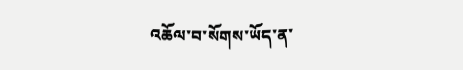འཆོལ་བ་སོགས་ཡོད་ན་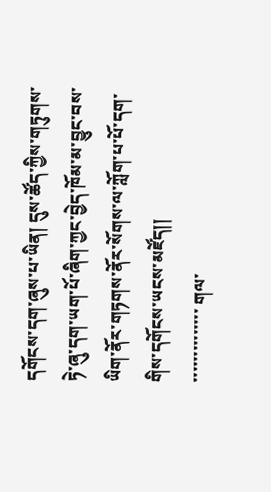དགོངས་དག་ཞུས་པ་ཡིན། དུས་ཚོད་ཀྱིས་གཏུགས་ཏེ་ཞུ་དག་ཡག་པོ་ཞིག་ཀྱང་བྱེད་ཁོམ་མ་བྱུང་བས་ཡིག་ནོར་གཏགས་ནོར་སོགས་ལ་ཀློག་པ་པོ་དག་གིས་དགོངས་ཡངས་མཛོད།།
་་་་་་་་་་་་་་ གལ་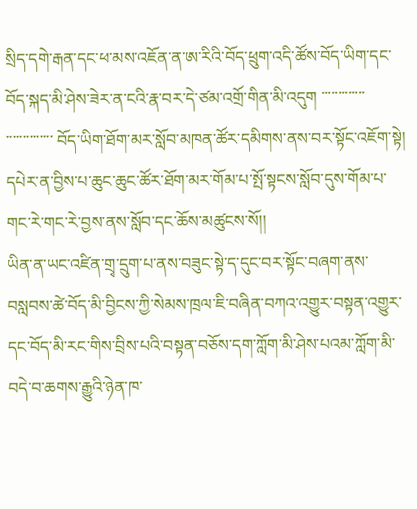སྲིད་དགེ་རྒན་དང་ཕ་མས་འཇོན་ན་ཨ་རིའི་བོད་ཕྲུག་འདི་ཚོས་བོད་ཡིག་དང་བོད་སྐད་མི་ཤེས་ཟེར་ན་ངའི་རྣ་བར་དེ་ཙམ་འགྲོ་གིན་མི་འདུག ་་་་་་་་་་་་་
་་་་་་་་་་་་་་ བོད་ཡིག་ཐོག་མར་སློབ་མཁན་ཚོར་དམིགས་ནས་བར་སྟོང་འཇོག་སྟེ། དཔེར་ན་བྱིས་པ་ཆུང་ཆུང་ཚོར་ཐོག་མར་གོམ་པ་སྤོ་སྟངས་སློབ་དུས་གོམ་པ་གང་རེ་གང་རེ་བྱས་ནས་སློབ་དང་ཆོས་མཚུངས་སོ།།
ཡིན་ན་ཡང་འཛིན་གྲྭ་དྲུག་པ་ནས་བཟུང་སྟེ་ད་དུང་བར་སྟོང་བཞག་ནས་བསླབས་ཚེ་བོད་མི་བྱིངས་ཀྱི་སེམས་ཁྲལ་ཇི་བཞིན་བཀའ་འགྱུར་བསྟན་འགྱུར་དང་བོད་མི་རང་གིས་བྲིས་པའི་བསྟན་བཅོས་དག་ཀློག་མི་ཤེས་པའམ་ཀློག་མི་བདེ་བ་ཆགས་རྒྱུའི་ཉེན་ཁ་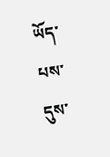ཡོད་པས་དུས་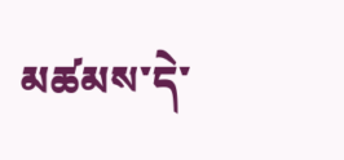མཚམས་དེ་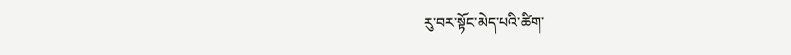རུ་བར་སྟོང་མེད་པའི་ཚིག་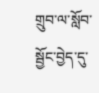གྲུབ་ལ་སློབ་སྦྱོང་བྱེད་དུ་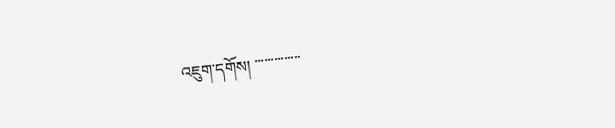འཇུག་དགོས། ་་་་་་་་་་་་་་